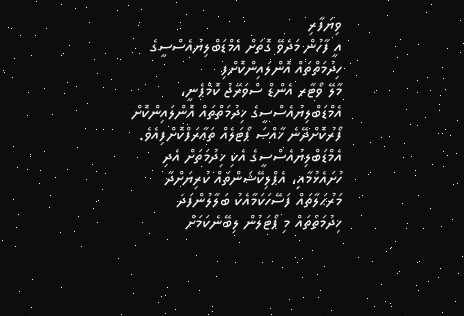ވިޔަފާރި
އީ ފާހުން މަދެވޭ ގޮތަށް އެމްޑަބްލިޔުއެސްސީގެ ހިދުމަތްތައް އޮންލައިންކޮށްފި
މާލޭ ވޯޓާރ އެންޑް ސްވަރޭޖު ކޮމްޕެނީ، އެމްޑަބްލިޔުއެސްސީގެ ޚިދުމަތްތައް އޮންލައިންކޮށް ފޯރުކޮށްދޭނެ ޚާއްޞަ ޕޯޓަލެއް ތަޢާރަފްކޮށްފިއެވެ.
އެމްޑަބްލިޔުއެސްސީގެ އެކި ޚިދުމަތަށް އެދި ހުށައެޅުމާއި، އެޕްލިކޭޝަންތައް ކުރިޔަށްދާ މަރުޙަލާތައް ފަސޭހަކަމާއެކު ބަލާލުންފަދަ ޚިދުމަތްތައް މި ޕޯޓަލުން ލިބޭނެކަމަށް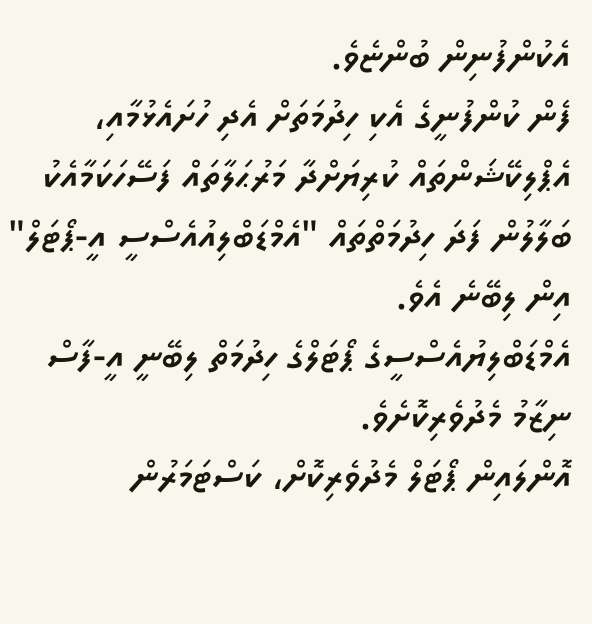އެކުންފުނިން ބުންޏެވެ.
ފެން ކުންފުނީގެ އެކި ހިދުމަތަށް އެދި ހުށައެޅުމާއި، އެޕްލިކޭޝަންތައް ކުރިޔަށްދާ މަރުޙަލާތައް ފަސޭހަކަމާއެކު ބަލާލުން ފަދަ ހިދުމަތްތައް "އެމްޑަބްލިއުއެސްސީ އީ-ޕޯޓަލް" އިން ލިބޭނެ އެވެ.
އެމްޑަބްލިޔުއެސްސީގެ ޕޯޓަލްގެ ހިދުމަތް ލިބޭނީ އީ-ފާސް ނިޒާމު މެދުވެރިކޮށެވެ.
އޮންލައިން ޕޯޓަލް މެދުވެރިކޮށް، ކަސްޓަމަރުން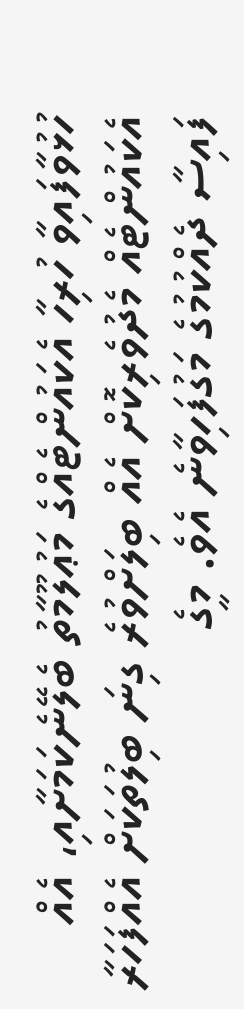ހުޅުވާފައިވާ ހުރިހާ އެކައުންޓެއްގެ މަޢުލޫމާތު ބެލޭނެކަމަށާއި، އެއް އެކައުންޓެއް މެދުވެރިކޮށް އެއް ބިލަށްވުރެ ގިނަ ބިލުތަކަށް އެއްފަހަރާ ފައިސާ ދެއްކުމުގެ މަގުފަހިވާނެ އެވެ. މީގެ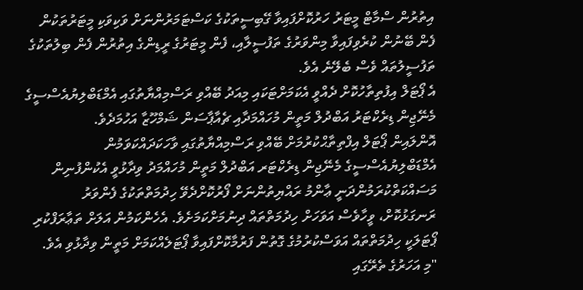އިތުރުން ސްމާޓް މީޓަރު ހަރުކޮށްފައިވާ ގޭބިސީތަކުގެ ކަސްޓަމަރުންނަށް ވަކިވަކި މީޓަރުތަކުން ފެން ބޭނުން ކުރެވިފައިވާ މިންވަރުގެ ތަފުސީލާއި، ފެން މީޓަރުގެ ރީޑިންގެ އިތުރުން ފެން ބިލުތަކުގެ ތަފުސީލުތައް ވެސް ބެލޭނެ އެވެ.
އެ ޕޯޓަލް އިފުތިތާހުކޮށް ދެއްވީ އެކަމަށްޓަކައި މިއަދު ބޭއްވި ރަސްމިއްޔާތުގައި އެމްޑަބްލިޔުއެސްސީގެ މެނޭޖިން ޑިރެކްޓަރު އަބްދުލް މަތީން މުހައްމަދާއި ޗެއާޕާސަން ޝަމްހޫޒާ އަހުމަދެވެ.
އޮންލައިން ޕޯޓަލް އިފްތިތާޙްކުރުމަށް ބޭއްވި ރަސްމިއްޔާތުގައި ވާހަކަދައްކަވަމުން އެމްޑަބްލިޔުއެސްސީގެ މެނޭޖިން ޑިރެކްޓަރ އަބްދުލް މަތީން މުހައްމަދު ވިދާޅުވީ އެކުންފުނިން މަސައްކަތްކުރަމުންދަނީ ޢާންމު ރައްޔިތުންނަށް ފޯރުކޮށްދެވޭ ހިދުމަތްތަކުގެ ފެންވަރު ރަނގަޅުކޮށް، ވީހާވެސް އަވަހަށް ހިދުމަތްތައް ދިނުމަށްކަމަށެވެ. އެހެންކަމުން އަލަށް ތަޢާރަފްކުރި ޕޯޓަލަކީ ހިދުމަތްތައް އަވަސްކުރުމުގެ ގޮތުން ފަރުމާކޮށްފައިވާ ޕޯޓަލެއްކަމަށް މަތީން ވިދާޅުވި އެވެ.
"މި އަހަރުގެ ތެރޭގައި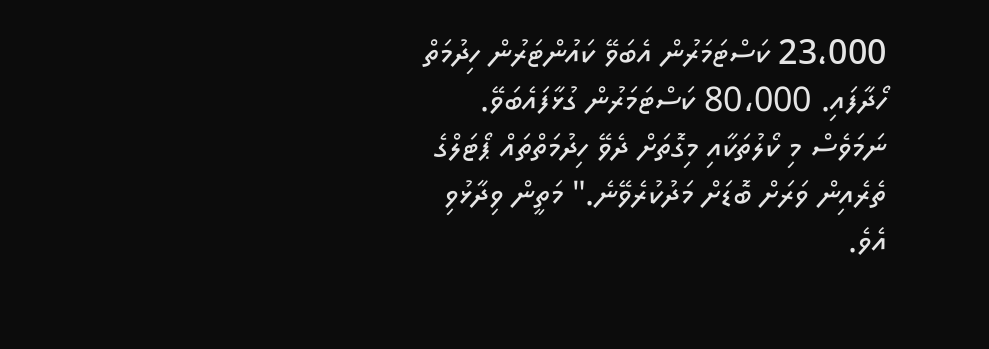23،000 ކަސްޓަމަރުން އެބަވޭ ކައުންޓަރުން ހިދުމަތް ހޯދާފައި. 80،000 ކަސްޓަމަރުން ގުޅާފައެބަވޭ. ނަމަވެސް މި ކޯލުތަކާއި މިގޮތަށް ދެވޭ ހިދުމަތްތައް ޕޯޓަލްގެ ތެރެއިން ވަރަށް ބޮޑަށް މަދުކުރެވޭނެ." މަތީން ވިދާޅުވި އެވެ.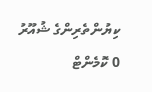ކިޔުންތެރިންގެ ޝުއޫރު
0 ކޮމެންޓް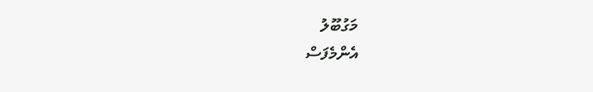މަގުބޫލު
އެންމެފަސް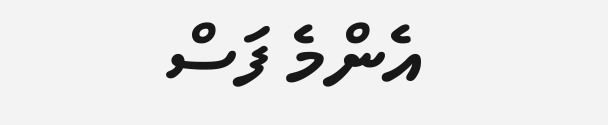އެންމެ ފަސް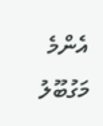އެންމެ މަގުބޫލު